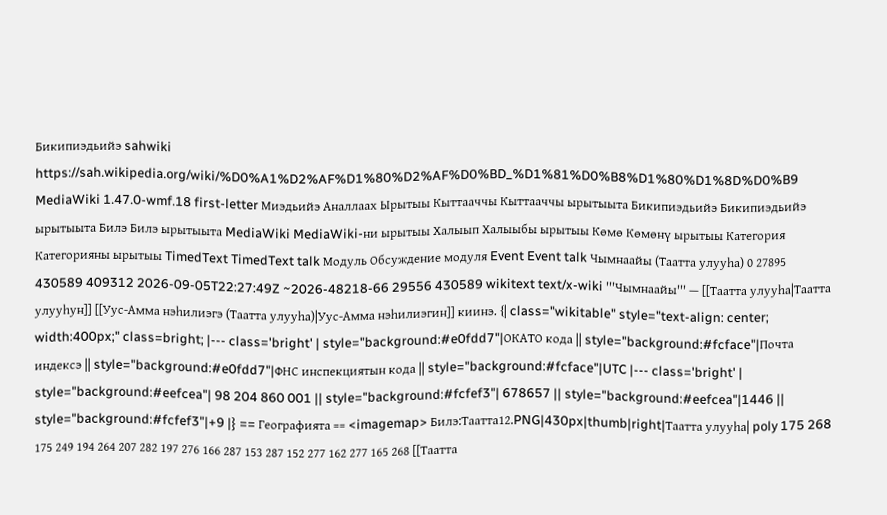Бикипиэдьийэ sahwiki https://sah.wikipedia.org/wiki/%D0%A1%D2%AF%D1%80%D2%AF%D0%BD_%D1%81%D0%B8%D1%80%D1%8D%D0%B9 MediaWiki 1.47.0-wmf.18 first-letter Миэдьийэ Аналлаах Ырытыы Кыттааччы Кыттааччы ырытыыта Бикипиэдьийэ Бикипиэдьийэ ырытыыта Билэ Билэ ырытыыта MediaWiki MediaWiki-ни ырытыы Халыып Халыыбы ырытыы Көмө Көмөнү ырытыы Категория Категорияны ырытыы TimedText TimedText talk Модуль Обсуждение модуля Event Event talk Чымнаайы (Таатта улууһа) 0 27895 430589 409312 2026-09-05T22:27:49Z ~2026-48218-66 29556 430589 wikitext text/x-wiki '''Чымнаайы''' — [[Таатта улууһа|Таатта улууһун]] [[Уус-Амма нэһилиэгэ (Таатта улууһа)|Уус-Амма нэһилиэгин]] киинэ. {| class="wikitable" style="text-align: center; width:400px;" class=bright; |--- class='bright' | style="background:#e0fdd7"|ОКАТО кода || style="background:#fcface"|Почта индексэ || style="background:#e0fdd7"|ФНС инспекциятын кода || style="background:#fcface"|UTC |--- class='bright' | style="background:#eefcea"| 98 204 860 001 || style="background:#fcfef3"| 678657 || style="background:#eefcea"|1446 || style="background:#fcfef3"|+9 |} == Географията == <imagemap> Билэ:Таатта12.PNG|430px|thumb|right|Таатта улууһа| poly 175 268 175 249 194 264 207 282 197 276 166 287 153 287 152 277 162 277 165 268 [[Таатта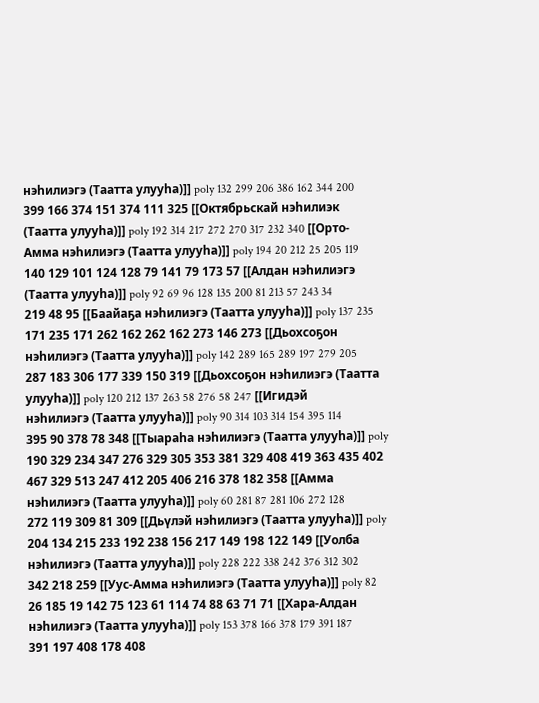нэһилиэгэ (Таатта улууһа)]] poly 132 299 206 386 162 344 200 399 166 374 151 374 111 325 [[Октябрьскай нэһилиэк (Таатта улууһа)]] poly 192 314 217 272 270 317 232 340 [[Орто-Амма нэһилиэгэ (Таатта улууһа)]] poly 194 20 212 25 205 119 140 129 101 124 128 79 141 79 173 57 [[Алдан нэһилиэгэ (Таатта улууһа)]] poly 92 69 96 128 135 200 81 213 57 243 34 219 48 95 [[Баайаҕа нэһилиэгэ (Таатта улууһа)]] poly 137 235 171 235 171 262 162 262 162 273 146 273 [[Дьохсоҕон нэһилиэгэ (Таатта улууһа)]] poly 142 289 165 289 197 279 205 287 183 306 177 339 150 319 [[Дьохсоҕон нэһилиэгэ (Таатта улууһа)]] poly 120 212 137 263 58 276 58 247 [[Игидэй нэһилиэгэ (Таатта улууһа)]] poly 90 314 103 314 154 395 114 395 90 378 78 348 [[Тыараһа нэһилиэгэ (Таатта улууһа)]] poly 190 329 234 347 276 329 305 353 381 329 408 419 363 435 402 467 329 513 247 412 205 406 216 378 182 358 [[Амма нэһилиэгэ (Таатта улууһа)]] poly 60 281 87 281 106 272 128 272 119 309 81 309 [[Дьүлэй нэһилиэгэ (Таатта улууһа)]] poly 204 134 215 233 192 238 156 217 149 198 122 149 [[Уолба нэһилиэгэ (Таатта улууһа)]] poly 228 222 338 242 376 312 302 342 218 259 [[Уус-Амма нэһилиэгэ (Таатта улууһа)]] poly 82 26 185 19 142 75 123 61 114 74 88 63 71 71 [[Хара-Алдан нэһилиэгэ (Таатта улууһа)]] poly 153 378 166 378 179 391 187 391 197 408 178 408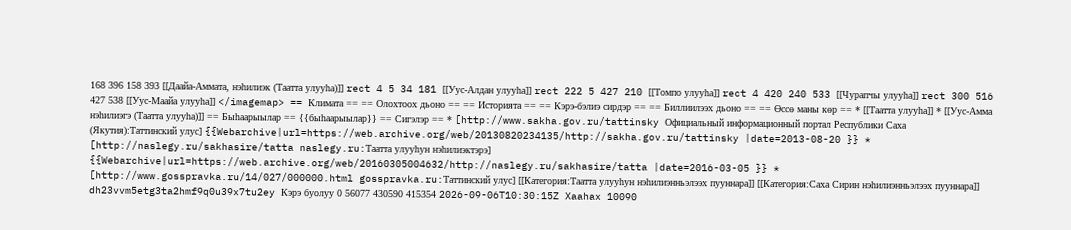168 396 158 393 [[Даайа-Аммата, нэһилиэк (Таатта улууһа)]] rect 4 5 34 181 [[Уус-Алдан улууһа]] rect 222 5 427 210 [[Томпо улууһа]] rect 4 420 240 533 [[Чурапчы улууһа]] rect 300 516 427 538 [[Уус-Маайа улууһа]] </imagemap> == Климата == == Олохтоох дьоно == == Историята == == Кэрэ-бэлиэ сирдэр == == Биллиилээх дьоно == == Өссө маны көр == * [[Таатта улууһа]] * [[Уус-Амма нэһилиэгэ (Таатта улууһа)]] == Быһаарыылар == {{быһаарыылар}} == Сигэлэр == * [http://www.sakha.gov.ru/tattinsky Официальный информационный портал Республики Саха (Якутия):Таттинский улус] {{Webarchive|url=https://web.archive.org/web/20130820234135/http://sakha.gov.ru/tattinsky |date=2013-08-20 }} * [http://naslegy.ru/sakhasire/tatta naslegy.ru:Таатта улууһун нэһилиэктэрэ] {{Webarchive|url=https://web.archive.org/web/20160305004632/http://naslegy.ru/sakhasire/tatta |date=2016-03-05 }} * [http://www.gosspravka.ru/14/027/000000.html gosspravka.ru:Таттинский улус] [[Категория:Таатта улууһун нэһилиэнньэлээх пууннара]] [[Категория:Саха Сирин нэһилиэнньэлээх пууннара]] dh23vvm5etg3ta2hmf9q0u39x7tu2ey Кэрэ буолуу 0 56077 430590 415354 2026-09-06T10:30:15Z Xaahax 10090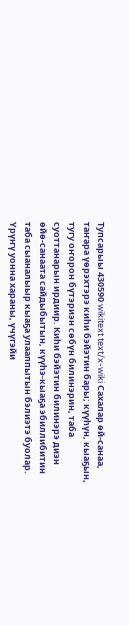Тупсарыы 430590 wikitext text/x-wiki Сахалар өй-санаа, таҥара үөрэхтэрэ киһи бэйэтин бары; күүһүн, кыаҕын, тугу оҥорон бүтэриэн сөбүн билинэрин, таба суоттанарын ирдиир. Киһи бэйэтин билинэрэ диэн өйө-санаата сайдыбытын, күүһэ-кыаҕа эбиллибитин таба сыаналыыр кыаҕа улааппытын бэлиэтэ буолар. Үрүҥү уонна хараны, үчүгэйи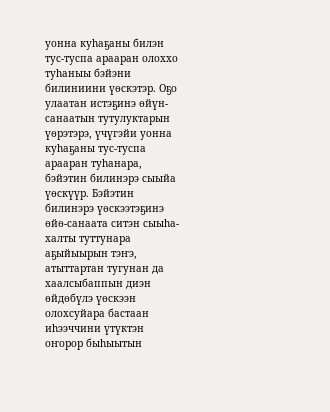уонна куһаҕаны билэн тус-туспа арааран олоххо туһаныы бэйэни билиниини үөскэтэр. Оҕо улаатан истэҕинэ өйүн-санаатын тутулуктарын үөрэтэрэ, үчүгэйи уонна куһаҕаны тус-туспа арааран туһанара, бэйэтин билинэрэ сыыйа үөскүүр. Бэйэтин билинэрэ үөскээтэҕинэ өйө-санаата ситэн сыыһа-халты туттунара аҕыйыырын тэҥэ, атыттартан тугунан да хаалсыбаппын диэн өйдөбүлэ үөскээн олохсуйара бастаан иһээччини үтүктэн оҥорор быһыытын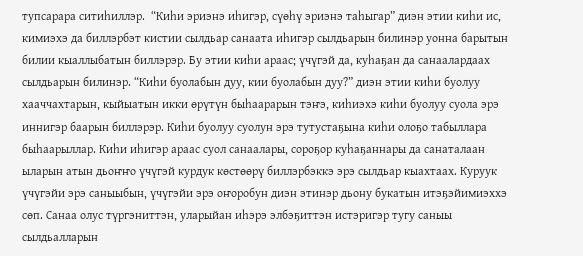тупсарара ситиһиллэр.  “Киһи эриэнэ иһигэр, сүөһү эриэнэ таһыгар” диэн этии киһи ис, кимиэхэ да биллэрбэт кистии сылдьар санаата иһигэр сылдьарын билинэр уонна барытын билии кыаллыбатын биллэрэр. Бу этии киһи араас; үчүгэй да, куһаҕан да санаалардаах сылдьарын билинэр. “Киһи буолабын дуу, кии буолабын дуу?” диэн этии киһи буолуу хааччахтарын, кыйыатын икки өрүтүн быһаарарын тэҥэ, киһиэхэ киһи буолуу суола эрэ иннигэр баарын биллэрэр. Киһи буолуу суолун эрэ тутустаҕына киһи олоҕо табыллара быһаарыллар. Киһи иһигэр араас суол санаалары, сороҕор куһаҕаннары да санаталаан ыларын атын дьоҥҥо үчүгэй курдук көстөөрү биллэрбэккэ эрэ сылдьар кыахтаах. Куруук үчүгэйи эрэ саныыбын, үчүгэйи эрэ оҥоробун диэн этинэр дьону букатын итэҕэйимиэххэ сөп. Санаа олус түргэниттэн, уларыйан иһэрэ элбэҕиттэн истэригэр тугу саныы сылдьалларын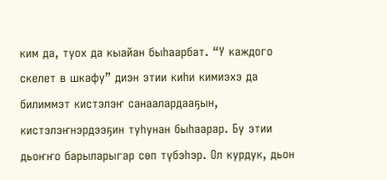ким да, туох да кыайан быһаарбат. “У каждого скелет в шкафу” диэн этии киһи кимиэхэ да билиммэт кистэлэҥ санаалардааҕын, кистэлэҥнэрдээҕин туһунан быһаарар. Бу этии дьоҥҥо барыларыгар сөп түбэһэр. Ол курдук, дьон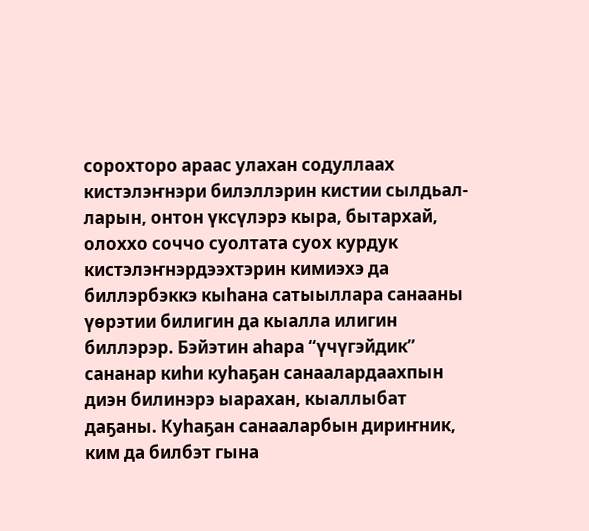сорохторо араас улахан содуллаах кистэлэҥнэри билэллэрин кистии сылдьал-ларын, онтон үксүлэрэ кыра, бытархай, олоххо соччо суолтата суох курдук кистэлэҥнэрдээхтэрин кимиэхэ да биллэрбэккэ кыһана сатыыллара санааны үөрэтии билигин да кыалла илигин биллэрэр. Бэйэтин аһара “үчүгэйдик” сананар киһи куһаҕан санаалардаахпын диэн билинэрэ ыарахан, кыаллыбат даҕаны. Куһаҕан санааларбын дириҥник, ким да билбэт гына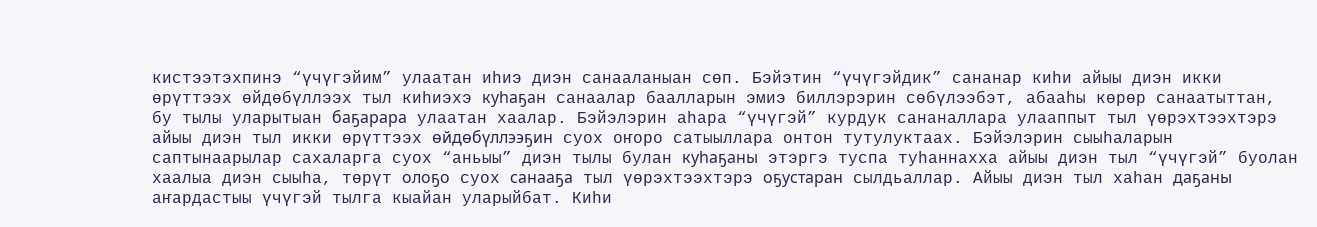кистээтэхпинэ “үчүгэйим” улаатан иһиэ диэн санааланыан сөп. Бэйэтин “үчүгэйдик” сананар киһи айыы диэн икки өрүттээх өйдөбүллээх тыл киһиэхэ куһаҕан санаалар баалларын эмиэ биллэрэрин сөбүлээбэт, абааһы көрөр санаатыттан, бу тылы уларытыан баҕарара улаатан хаалар. Бэйэлэрин аһара “үчүгэй” курдук сананаллара улааппыт тыл үөрэхтээхтэрэ айыы диэн тыл икки өрүттээх өйдөбүллээҕин суох оҥоро сатыыллара онтон тутулуктаах. Бэйэлэрин сыыһаларын саптынаарылар сахаларга суох “аньыы” диэн тылы булан куһаҕаны этэргэ туспа туһаннахха айыы диэн тыл “үчүгэй” буолан хаалыа диэн сыыһа, төрүт олоҕо суох санааҕа тыл үөрэхтээхтэрэ оҕустаран сылдьаллар. Айыы диэн тыл хаһан даҕаны аҥардастыы үчүгэй тылга кыайан уларыйбат. Киһи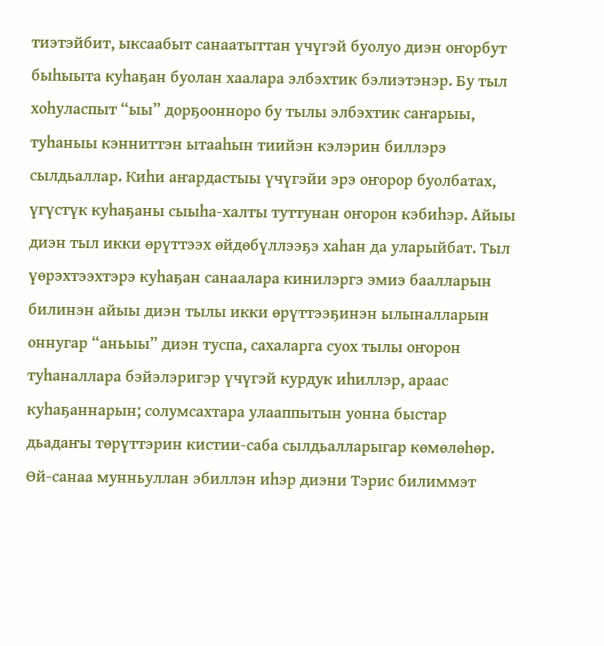тиэтэйбит, ыксаабыт санаатыттан үчүгэй буолуо диэн оҥорбут быһыыта куһаҕан буолан хаалара элбэхтик бэлиэтэнэр. Бу тыл хоһуласпыт “ыы” дорҕоонноро бу тылы элбэхтик саҥарыы, туһаныы кэнниттэн ытааһын тиийэн кэлэрин биллэрэ сылдьаллар. Киһи аҥардастыы үчүгэйи эрэ оҥорор буолбатах, үгүстүк куһаҕаны сыыһа-халты туттунан оҥорон кэбиһэр. Айыы диэн тыл икки өрүттээх өйдөбүллээҕэ хаһан да уларыйбат. Тыл үөрэхтээхтэрэ куһаҕан санаалара кинилэргэ эмиэ баалларын билинэн айыы диэн тылы икки өрүттээҕинэн ылыналларын оннугар “аньыы” диэн туспа, сахаларга суох тылы оҥорон туһаналлара бэйэлэригэр үчүгэй курдук иһиллэр, араас куһаҕаннарын; солумсахтара улааппытын уонна быстар дьадаҥы төрүттэрин кистии-саба сылдьалларыгар көмөлөһөр. Өй-санаа мунньуллан эбиллэн иһэр диэни Тэрис билиммэт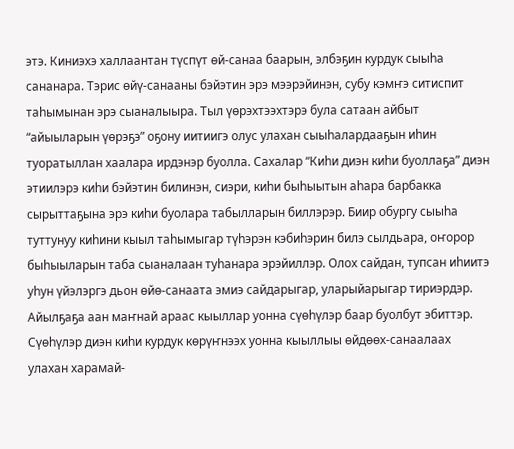этэ. Киниэхэ халлаантан түспүт өй-санаа баарын, элбэҕин курдук сыыһа сананара. Тэрис өйү-санааны бэйэтин эрэ мээрэйинэн, субу кэмҥэ ситиспит таһымынан эрэ сыаналыыра. Тыл үөрэхтээхтэрэ була сатаан айбыт “айыыларын үөрэҕэ” оҕону иитиигэ олус улахан сыыһалардааҕын иһин туоратыллан хаалара ирдэнэр буолла. Сахалар “Киһи диэн киһи буоллаҕа” диэн этиилэрэ киһи бэйэтин билинэн, сиэри, киһи быһыытын аһара барбакка сырыттаҕына эрэ киһи буолара табылларын биллэрэр. Биир обургу сыыһа туттунуу киһини кыыл таһымыгар түһэрэн кэбиһэрин билэ сылдьара, оҥорор быһыыларын таба сыаналаан туһанара эрэйиллэр. Олох сайдан, тупсан иһиитэ уһун үйэлэргэ дьон өйө-санаата эмиэ сайдарыгар, уларыйарыгар тириэрдэр. Айылҕаҕа аан маҥнай араас кыыллар уонна сүөһүлэр баар буолбут эбиттэр. Сүөһүлэр диэн киһи курдук көрүҥнээх уонна кыыллыы өйдөөх-санаалаах улахан харамай-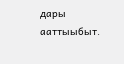дары ааттыыбыт.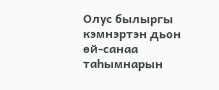Олус былыргы кэмнэртэн дьон өй-санаа таһымнарын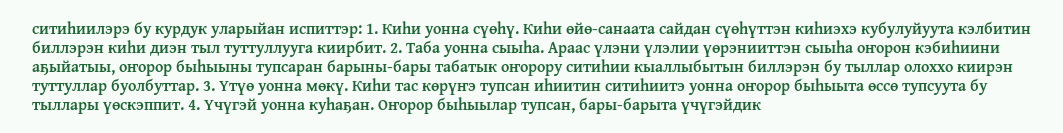ситиһиилэрэ бу курдук уларыйан испиттэр: 1. Киһи уонна сүөһү. Киһи өйө-санаата сайдан сүөһүттэн киһиэхэ кубулуйуута кэлбитин биллэрэн киһи диэн тыл туттуллууга киирбит. 2. Таба уонна сыыһа. Араас үлэни үлэлии үөрэнииттэн сыыһа оҥорон кэбиһиини аҕыйатыы, оҥорор быһыыны тупсаран барыны-бары табатык оҥорору ситиһии кыаллыбытын биллэрэн бу тыллар олоххо киирэн туттуллар буолбуттар. 3. Үтүө уонна мөкү. Киһи тас көрүҥэ тупсан иһиитин ситиһиитэ уонна оҥорор быһыыта өссө тупсуута бу тыллары үөскэппит. 4. Үчүгэй уонна куһаҕан. Оҥорор быһыылар тупсан, бары-барыта үчүгэйдик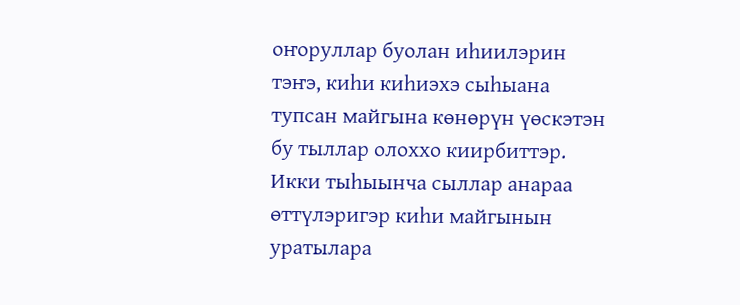оҥоруллар буолан иһиилэрин тэҥэ, киһи киһиэхэ сыһыана тупсан майгына көнөрүн үөскэтэн бу тыллар олоххо киирбиттэр. Икки тыһыынча сыллар анараа өттүлэригэр киһи майгынын уратылара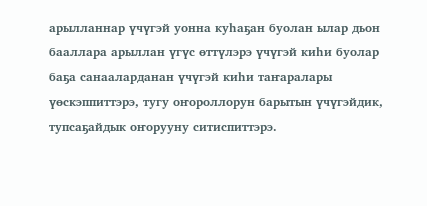арылланнар үчүгэй уонна куһаҕан буолан ылар дьон бааллара арыллан үгүс өттүлэрэ үчүгэй киһи буолар баҕа санааларданан үчүгэй киһи таҥаралары үөскэппиттэрэ, тугу оҥороллорун барытын үчүгэйдик, тупсаҕайдык оҥорууну ситиспиттэрэ.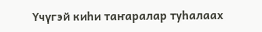Үчүгэй киһи таҥаралар туһалаах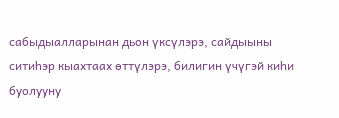сабыдыалларынан дьон үксүлэрэ, сайдыыны ситиһэр кыахтаах өттүлэрэ, билигин үчүгэй киһи буолууну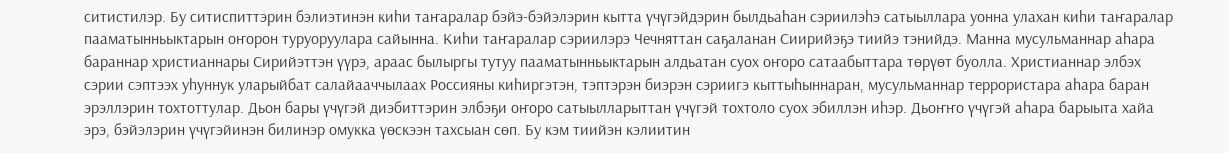ситистилэр. Бу ситиспиттэрин бэлиэтинэн киһи таҥаралар бэйэ-бэйэлэрин кытта үчүгэйдэрин былдьаһан сэриилэһэ сатыыллара уонна улахан киһи таҥаралар пааматынньыктарын оҥорон туруоруулара сайынна. Киһи таҥаралар сэриилэрэ Чечняттан саҕаланан Сиирийэҕэ тиийэ тэнийдэ. Манна мусульманнар аһара бараннар христианнары Сирийэттэн үүрэ, араас былыргы тутуу пааматынньыктарын алдьатан суох оҥоро сатаабыттара төрүөт буолла. Христианнар элбэх сэрии сэптээх уһуннук уларыйбат салайааччылаах Россияны киһиргэтэн, тэптэрэн биэрэн сэриигэ кыттыһыннаран, мусульманнар террористара аһара баран эрэллэрин тохтоттулар. Дьон бары үчүгэй диэбиттэрин элбэҕи оҥоро сатыылларыттан үчүгэй тохтоло суох эбиллэн иһэр. Дьоҥҥо үчүгэй аһара барыыта хайа эрэ, бэйэлэрин үчүгэйинэн билинэр омукка үөскээн тахсыан сөп. Бу кэм тиийэн кэлиитин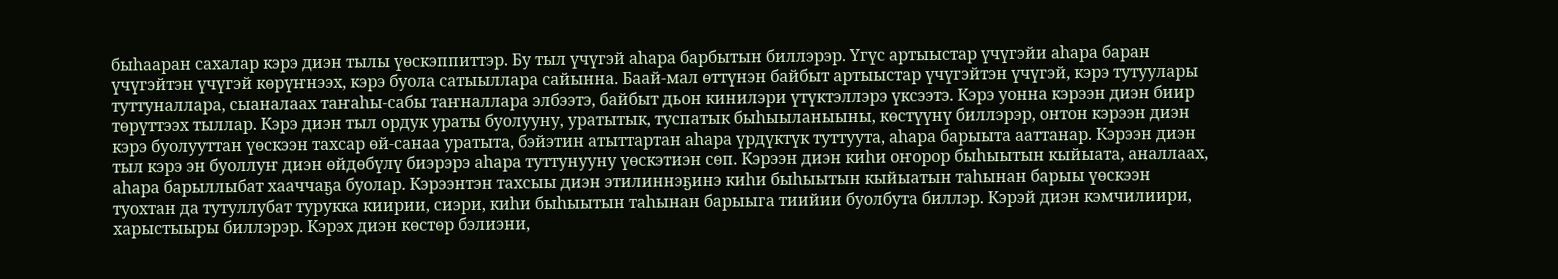быһааран сахалар кэрэ диэн тылы үөскэппиттэр. Бу тыл үчүгэй аһара барбытын биллэрэр. Үгүс артыыстар үчүгэйи аһара баран үчүгэйтэн үчүгэй көрүҥнээх, кэрэ буола сатыыллара сайынна. Баай-мал өттүнэн байбыт артыыстар үчүгэйтэн үчүгэй, кэрэ тутуулары туттуналлара, сыаналаах таҥаһы-сабы таҥналлара элбээтэ, байбыт дьон кинилэри үтүктэллэрэ үксээтэ. Кэрэ уонна кэрээн диэн биир төрүттээх тыллар. Кэрэ диэн тыл ордук ураты буолууну, уратытык, туспатык быһыыланыыны, көстүүнү биллэрэр, онтон кэрээн диэн кэрэ буолууттан үөскээн тахсар өй-санаа уратыта, бэйэтин атыттартан аһара үрдүктүк туттуута, аһара барыыта ааттанар. Кэрээн диэн тыл кэрэ эн буоллуҥ диэн өйдөбүлү биэрэрэ аһара туттунууну үөскэтиэн сөп. Кэрээн диэн киһи оҥорор быһыытын кыйыата, аналлаах, аһара барыллыбат хааччаҕа буолар. Кэрээнтэн тахсыы диэн этилиннэҕинэ киһи быһыытын кыйыатын таһынан барыы үөскээн туохтан да тутуллубат турукка киирии, сиэри, киһи быһыытын таһынан барыыга тиийии буолбута биллэр. Кэрэй диэн кэмчилиири, харыстыыры биллэрэр. Кэрэх диэн көстөр бэлиэни,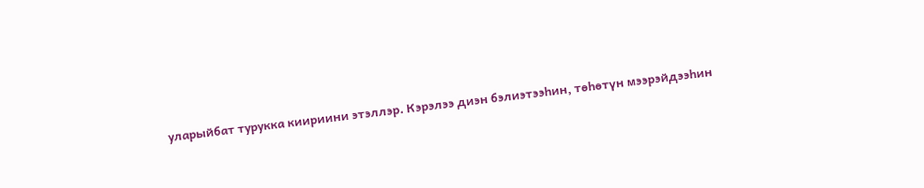уларыйбат турукка киириини этэллэр. Кэрэлээ диэн бэлиэтээһин, төһөтүн мээрэйдээһин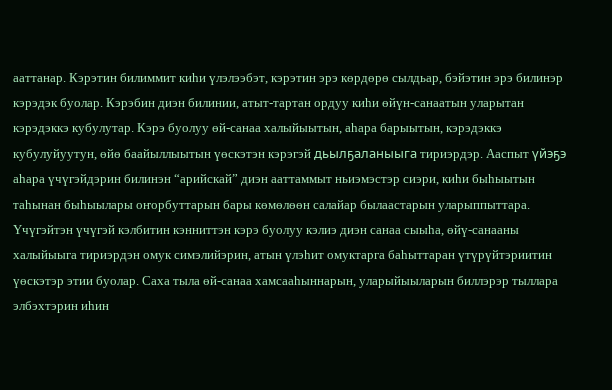ааттанар. Кэрэтин билиммит киһи үлэлээбэт, кэрэтин эрэ көрдөрө сылдьар, бэйэтин эрэ билинэр кэрэдэк буолар. Кэрэбин диэн билинии, атыт-тартан ордуу киһи өйүн-санаатын уларытан кэрэдэккэ кубулутар. Кэрэ буолуу өй-санаа халыйыытын, аһара барыытын, кэрэдэккэ кубулуйуутун, өйө баайыллыытын үөскэтэн кэрэгэй дьылҕаланыыга тириэрдэр. Ааспыт үйэҕэ аһара үчүгэйдэрин билинэн “арийскай” диэн ааттаммыт ньиэмэстэр сиэри, киһи быһыытын таһынан быһыылары оҥорбуттарын бары көмөлөөн салайар былаастарын уларыппыттара. Үчүгэйтэн үчүгэй кэлбитин кэнниттэн кэрэ буолуу кэлиэ диэн санаа сыыһа, өйү-санааны халыйыыга тириэрдэн омук симэлийэрин, атын үлэһит омуктарга баһыттаран үтүрүйтэриитин үөскэтэр этии буолар. Саха тыла өй-санаа хамсааһыннарын, уларыйыыларын биллэрэр тыллара элбэхтэрин иһин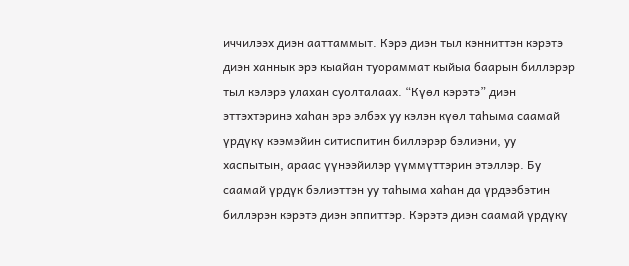иччилээх диэн ааттаммыт. Кэрэ диэн тыл кэнниттэн кэрэтэ диэн ханнык эрэ кыайан туораммат кыйыа баарын биллэрэр тыл кэлэрэ улахан суолталаах. “Күөл кэрэтэ” диэн эттэхтэринэ хаһан эрэ элбэх уу кэлэн күөл таһыма саамай үрдүкү кээмэйин ситиспитин биллэрэр бэлиэни, уу хаспытын, араас үүнээйилэр үүммүттэрин этэллэр. Бу саамай үрдүк бэлиэттэн уу таһыма хаһан да үрдээбэтин биллэрэн кэрэтэ диэн эппиттэр. Кэрэтэ диэн саамай үрдүкү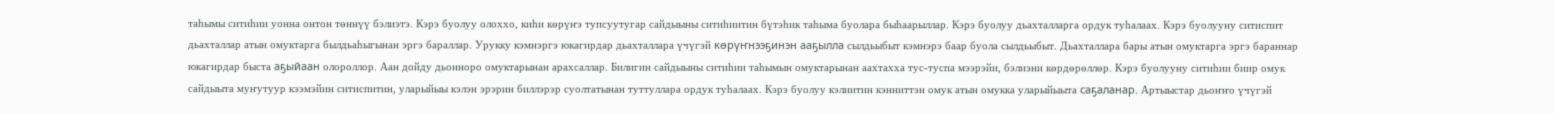таһымы ситиһии уонна онтон төннүү бэлиэтэ. Кэрэ буолуу олоххо, киһи көрүҥэ тупсуутугар сайдыыны ситиһиитин бүтэһик таһыма буолара быһаарыллар. Кэрэ буолуу дьахталларга ордук туһалаах. Кэрэ буолууну ситиспит дьахталлар атын омуктарга былдьаһыгынан эргэ бараллар. Урукку кэмнэргэ юкагирдар дьахталлара үчүгэй көрүҥнээҕинэн ааҕылла сылдьыбыт кэмнэрэ баар буола сылдьыбыт. Дьахталлара бары атын омуктарга эргэ бараннар юкагирдар быста аҕыйаан олороллор. Аан дойду дьонноро омуктарынан арахсаллар. Билигин сайдыыны ситиһии таһымын омуктарынан аахтахха тус-туспа мээрэйи, бэлиэни көрдөрөллөр. Кэрэ буолууну ситиһии биир омук сайдыыта муҥутуур кээмэйин ситиспитин, уларыйыы кэлэн эрэрин биллэрэр суолтатынан туттуллара ордук туһалаах. Кэрэ буолуу кэлиитин кэнниттэн омук атын омукка уларыйыыта саҕаланар. Артыыстар дьоҥҥо үчүгэй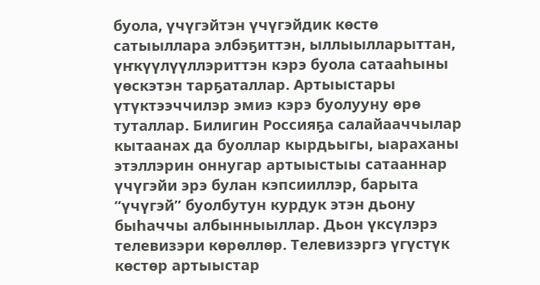буола, үчүгэйтэн үчүгэйдик көстө сатыыллара элбэҕиттэн, ыллыылларыттан, үҥкүүлүүллэриттэн кэрэ буола сатааһыны үөскэтэн тарҕаталлар. Артыыстары үтүктээччилэр эмиэ кэрэ буолууну өрө туталлар. Билигин Россияҕа салайааччылар кытаанах да буоллар кырдьыгы, ыараханы этэллэрин оннугар артыыстыы сатааннар үчүгэйи эрэ булан кэпсииллэр, барыта “үчүгэй” буолбутун курдук этэн дьону быһаччы албынныыллар. Дьон үксүлэрэ телевизэри көрөллөр. Телевизэргэ үгүстүк көстөр артыыстар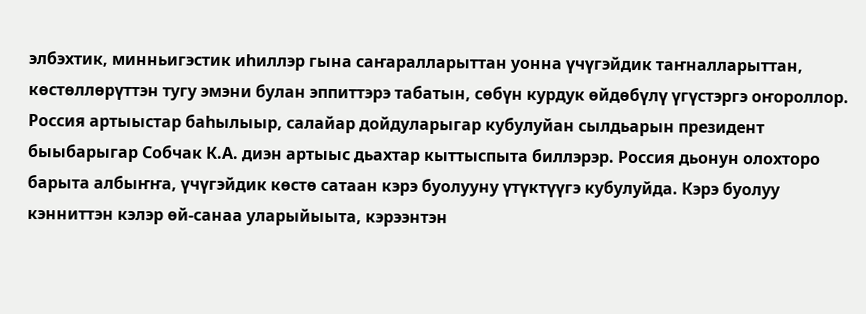элбэхтик, минньигэстик иһиллэр гына саҥаралларыттан уонна үчүгэйдик таҥналларыттан, көстөллөрүттэн тугу эмэни булан эппиттэрэ табатын, сөбүн курдук өйдөбүлү үгүстэргэ оҥороллор. Россия артыыстар баһылыыр, салайар дойдуларыгар кубулуйан сылдьарын президент быыбарыгар Собчак К.А. диэн артыыс дьахтар кыттыспыта биллэрэр. Россия дьонун олохторо барыта албыҥҥа, үчүгэйдик көстө сатаан кэрэ буолууну үтүктүүгэ кубулуйда. Кэрэ буолуу кэнниттэн кэлэр өй-санаа уларыйыыта, кэрээнтэн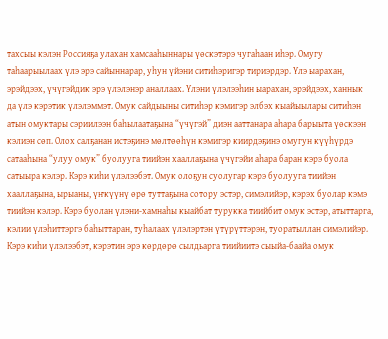тахсыы кэлэн Россияҕа улахан хамсааһыннары үөскэтэрэ чугаһаан иһэр. Омугу таһаарыылаах үлэ эрэ сайыннарар, уһун үйэни ситиһэригэр тириэрдэр. Үлэ ыарахан, эрэйдээх, үчүгэйдик эрэ үлэлэнэр аналлаах. Үлэни үлэлээһин ыарахан, эрэйдээх, ханнык да үлэ кэрэтик үлэлэммэт. Омук сайдыыны ситиһэр кэмигэр элбэх кыайыылары ситиһэн атын омуктары сэриилээн баһылаатаҕына “үчүгэй” диэн ааттанара аһара барыыта үөскээн кэлиэн сөп. Олох салҕанан истэҕинэ мөлтөөһүн кэмигэр киирдэҕинэ омугун күүһүрдэ сатааһына “улуу омук” буолууга тиийэн хааллаҕына үчүгэйи аһара баран кэрэ буола сатыыра кэлэр. Кэрэ киһи үлэлээбэт. Омук олоҕун суолугар кэрэ буолууга тиийэн хааллаҕына, ырыаны, үҥкүүнү өрө туттаҕына сотору эстэр, симэлийэр, кэрэх буолар кэмэ тиийэн кэлэр. Кэрэ буолан үлэни-хамнаһы кыайбат турукка тиийбит омук эстэр, атыттарга, кэлии үлэһиттэргэ баһыттаран, туһалаах үлэлэртэн үтүрүттэрэн, туоратыллан симэлийэр. Кэрэ киһи үлэлээбэт, кэрэтин эрэ көрдөрө сылдьарга тиийиитэ сыыйа-баайа омук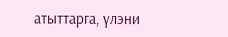атыттарга, үлэни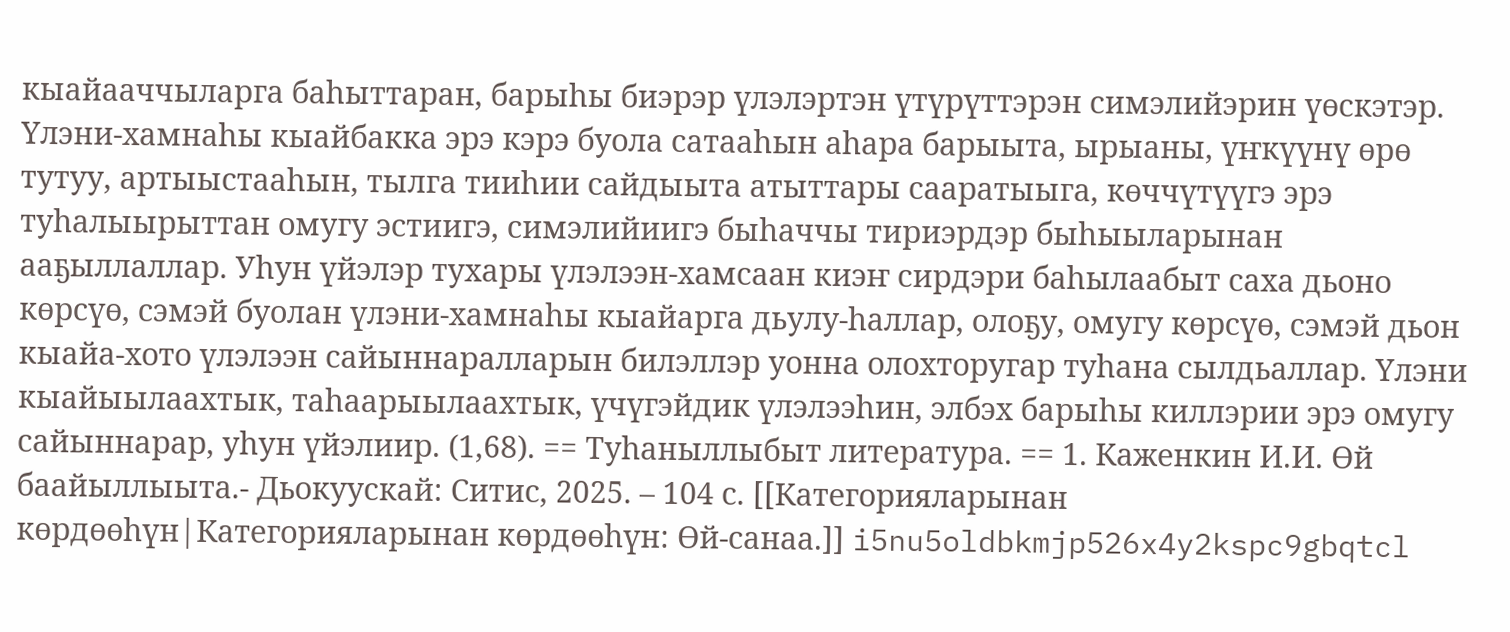кыайааччыларга баһыттаран, барыһы биэрэр үлэлэртэн үтүрүттэрэн симэлийэрин үөскэтэр. Үлэни-хамнаһы кыайбакка эрэ кэрэ буола сатааһын аһара барыыта, ырыаны, үҥкүүнү өрө тутуу, артыыстааһын, тылга тииһии сайдыыта атыттары сааратыыга, көччүтүүгэ эрэ туһалыырыттан омугу эстиигэ, симэлийиигэ быһаччы тириэрдэр быһыыларынан ааҕыллаллар. Уһун үйэлэр тухары үлэлээн-хамсаан киэҥ сирдэри баһылаабыт саха дьоно көрсүө, сэмэй буолан үлэни-хамнаһы кыайарга дьулу-һаллар, олоҕу, омугу көрсүө, сэмэй дьон кыайа-хото үлэлээн сайыннаралларын билэллэр уонна олохторугар туһана сылдьаллар. Үлэни кыайыылаахтык, таһаарыылаахтык, үчүгэйдик үлэлээһин, элбэх барыһы киллэрии эрэ омугу сайыннарар, уһун үйэлиир. (1,68). == Туһаныллыбыт литература. == 1. Каженкин И.И. Өй баайыллыыта.- Дьокуускай: Ситис, 2025. – 104 с. [[Категорияларынан көрдөөһүн|Категорияларынан көрдөөһүн: Өй-санаа.]] i5nu5oldbkmjp526x4y2kspc9gbqtcl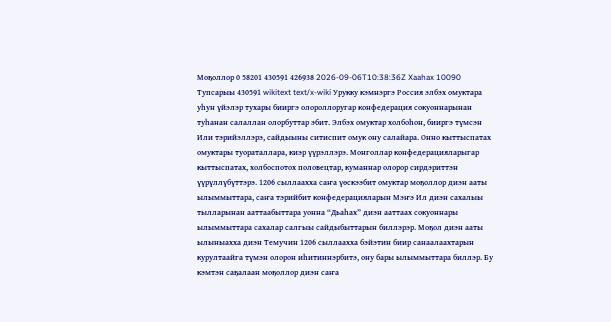Моҕоллор 0 58201 430591 426938 2026-09-06T10:38:36Z Xaahax 10090 Тупсарыы 430591 wikitext text/x-wiki Урукку кэмнэргэ Россия элбэх омуктара уһун үйэлэр тухары бииргэ олороллоругар конфедерация сокуоннарынан туһанан салаллан олорбуттар эбит. Элбэх омуктар холбоһон, бииргэ түмсэн Или тэрийэллэрэ, сайдыыны ситиспит омук ону салайара. Онно кыттыспатах омуктары туораталлара, киэр үүрэллэрэ. Монголлар конфедерацияларыгар кыттыспатах, холбоспотох половецтар, куманнар олорор сирдэриттэн үүрүллүбүттэрэ. 1206 сыллаахха саҥа үөскээбит омуктар моҕоллор диэн ааты ылыммыттара, саҥа тэрийбит конфедерацияларын Мэҥэ Ил диэн сахалыы тылларынан ааттаабыттара уонна “Дьаһах” диэн ааттаах сокуоннары ылыммыттара сахалар салгыы сайдыбыттарын биллэрэр. Моҕол диэн ааты ылыныахха диэн Темучин 1206 сыллаахха бэйэтин биир санаалаахтарын курултаайга түмэн олорон иһитиннэрбитэ, ону бары ылыммыттара биллэр. Бу кэмтэн саҕалаан моҕоллор диэн саҥа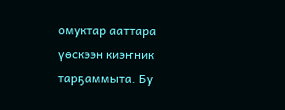омуктар ааттара үөскээн киэҥник тарҕаммыта. Бу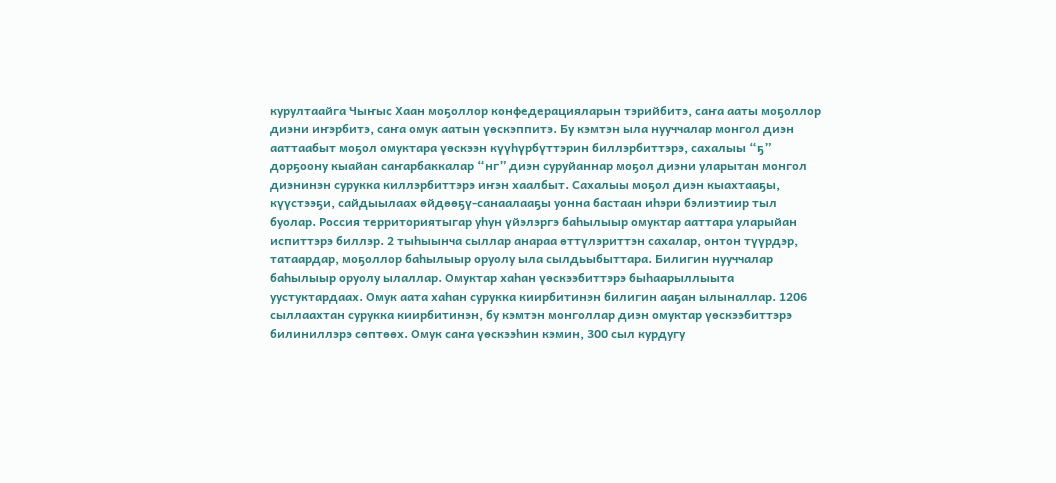курултаайга Чыҥыс Хаан моҕоллор конфедерацияларын тэрийбитэ, саҥа ааты моҕоллор диэни иҥэрбитэ, саҥа омук аатын үөскэппитэ. Бу кэмтэн ыла нууччалар монгол диэн ааттаабыт моҕол омуктара үөскээн күүһүрбүттэрин биллэрбиттэрэ, сахалыы “ҕ” дорҕоону кыайан саҥарбаккалар “нг” диэн суруйаннар моҕол диэни уларытан монгол диэнинэн сурукка киллэрбиттэрэ иҥэн хаалбыт. Сахалыы моҕол диэн кыахтааҕы, күүстээҕи, сайдыылаах өйдөөҕү-санаалааҕы уонна бастаан иһэри бэлиэтиир тыл буолар. Россия территориятыгар уһун үйэлэргэ баһылыыр омуктар ааттара уларыйан испиттэрэ биллэр. 2 тыһыынча сыллар анараа өттүлэриттэн сахалар, онтон түүрдэр, татаардар, моҕоллор баһылыыр оруолу ыла сылдьыбыттара. Билигин нууччалар баһылыыр оруолу ылаллар. Омуктар хаһан үөскээбиттэрэ быһаарыллыыта уустуктардаах. Омук аата хаһан сурукка киирбитинэн билигин ааҕан ылыналлар. 1206 сыллаахтан сурукка киирбитинэн, бу кэмтэн монголлар диэн омуктар үөскээбиттэрэ билиниллэрэ сөптөөх. Омук саҥа үөскээһин кэмин, 300 сыл курдугу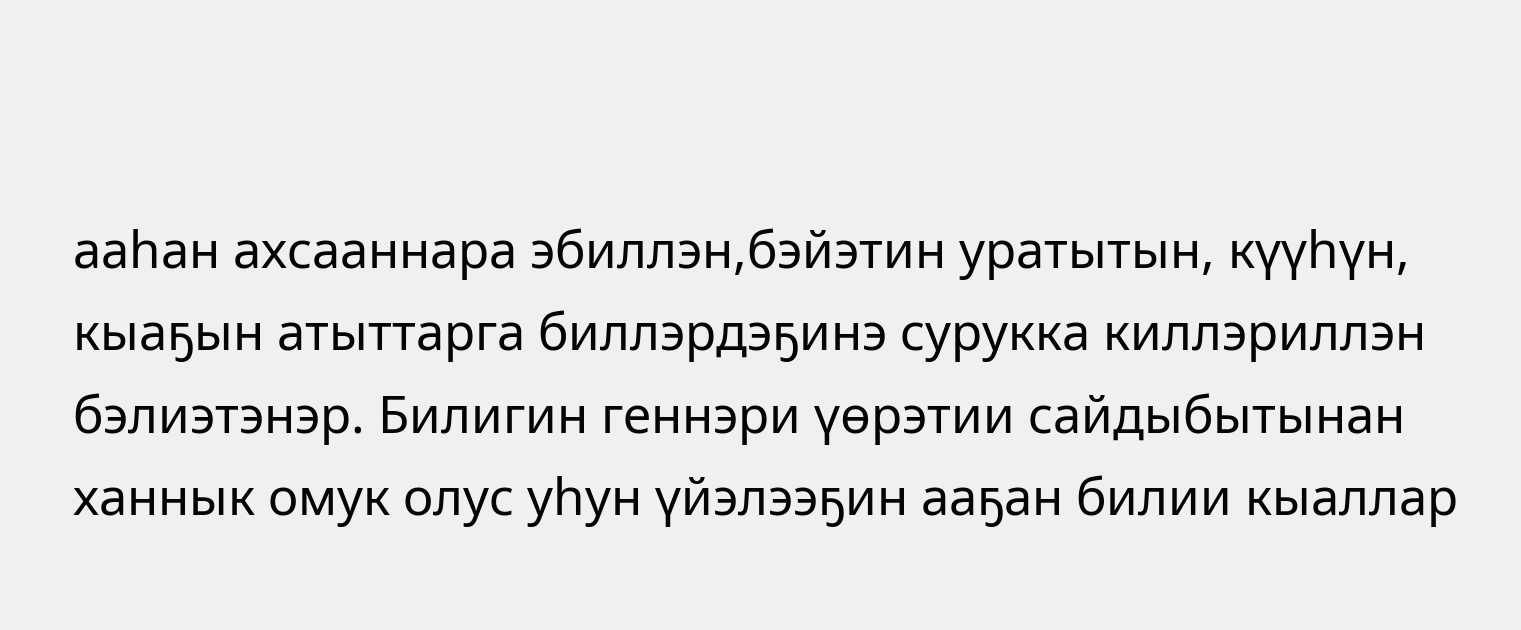ааһан ахсааннара эбиллэн,бэйэтин уратытын, күүһүн, кыаҕын атыттарга биллэрдэҕинэ сурукка киллэриллэн бэлиэтэнэр. Билигин геннэри үөрэтии сайдыбытынан ханнык омук олус уһун үйэлээҕин ааҕан билии кыаллар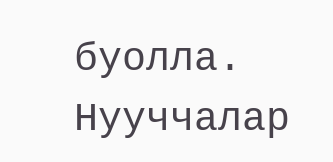буолла. Нууччалар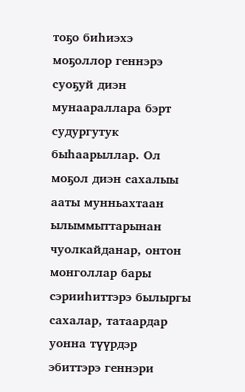тоҕо биһиэхэ моҕоллор геннэрэ суоҕуй диэн мунаараллара бэрт судургутук быһаарыллар. Ол моҕол диэн сахалыы ааты мунньахтаан ылыммыттарынан чуолкайданар, онтон монголлар бары сэрииһиттэрэ былыргы сахалар, татаардар уонна түүрдэр эбиттэрэ геннэри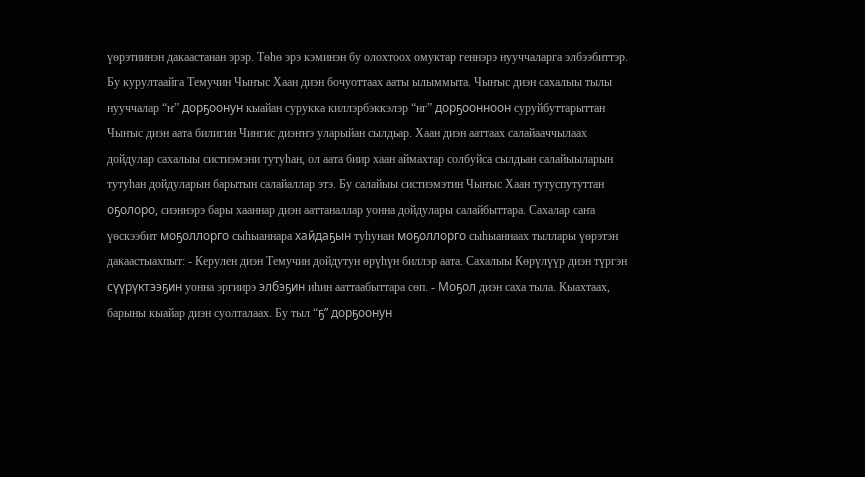үөрэтиинэн дакаастанан эрэр. Төһө эрэ кэминэн бу олохтоох омуктар геннэрэ нууччаларга элбээбиттэр. Бу курултаайга Темучин Чыҥыс Хаан диэн бочуоттаах ааты ылыммыта. Чыҥыс диэн сахалыы тылы нууччалар “ҥ” дорҕоонун кыайан сурукка киллэрбэккэлэр “нг” дорҕоонноон суруйбуттарыттан Чыҥыс диэн аата билигин Чингис диэҥҥэ уларыйан сылдьар. Хаан диэн ааттаах салайааччылаах дойдулар сахалыы систиэмэни тутуһан, ол аата биир хаан аймахтар солбуйса сылдьан салайыыларын тутуһан дойдуларын барытын салайаллар этэ. Бу салайыы систиэмэтин Чыҥыс Хаан тутуспутуттан оҕолоро, сиэннэрэ бары хааннар диэн ааттаналлар уонна дойдулары салайбыттара. Сахалар саҥа үөскээбит моҕоллорго сыһыаннара хайдаҕын туһунан моҕоллорго сыһыаннаах тыллары үөрэтэн дакаастыахпыт: - Керулен диэн Темучин дойдутун өрүһүн биллэр аата. Сахалыы Көрүлүүр диэн түргэн сүүрүктээҕин уонна эргиирэ элбэҕин иһин ааттаабыттара сөп. - Моҕол диэн саха тыла. Кыахтаах, барыны кыайар диэн суолталаах. Бу тыл “ҕ” дорҕоонун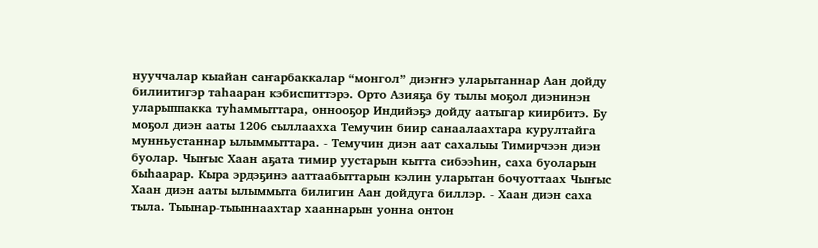нууччалар кыайан саҥарбаккалар “монгол” диэҥҥэ уларытаннар Аан дойду билиитигэр таһааран кэбиспиттэрэ. Орто Азияҕа бу тылы моҕол диэнинэн уларыппакка туһаммыттара, оннооҕор Индийэҕэ дойду аатыгар киирбитэ. Бу моҕол диэн ааты 1206 сыллаахха Темучин биир санаалаахтара курултайга мунньустаннар ылыммыттара. - Темучин диэн аат сахалыы Тимирчээн диэн буолар. Чыҥыс Хаан аҕата тимир уустарын кытта сибээһин, саха буоларын быһаарар. Кыра эрдэҕинэ ааттаабыттарын кэлин уларытан бочуоттаах Чыҥыс Хаан диэн ааты ылыммыта билигин Аан дойдуга биллэр. - Хаан диэн саха тыла. Тыынар-тыыннаахтар хааннарын уонна онтон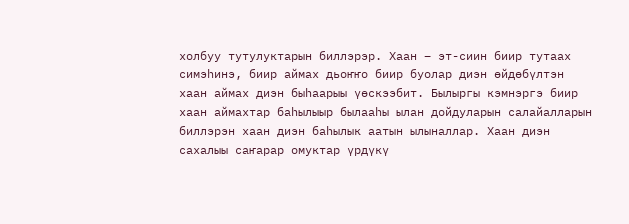холбуу тутулуктарын биллэрэр. Хаан – эт-сиин биир тутаах симэһинэ, биир аймах дьоҥҥо биир буолар диэн өйдөбүлтэн хаан аймах диэн быһаарыы үөскээбит. Былыргы кэмнэргэ биир хаан аймахтар баһылыыр былааһы ылан дойдуларын салайалларын биллэрэн хаан диэн баһылык аатын ылыналлар. Хаан диэн сахалыы саҥарар омуктар үрдүкү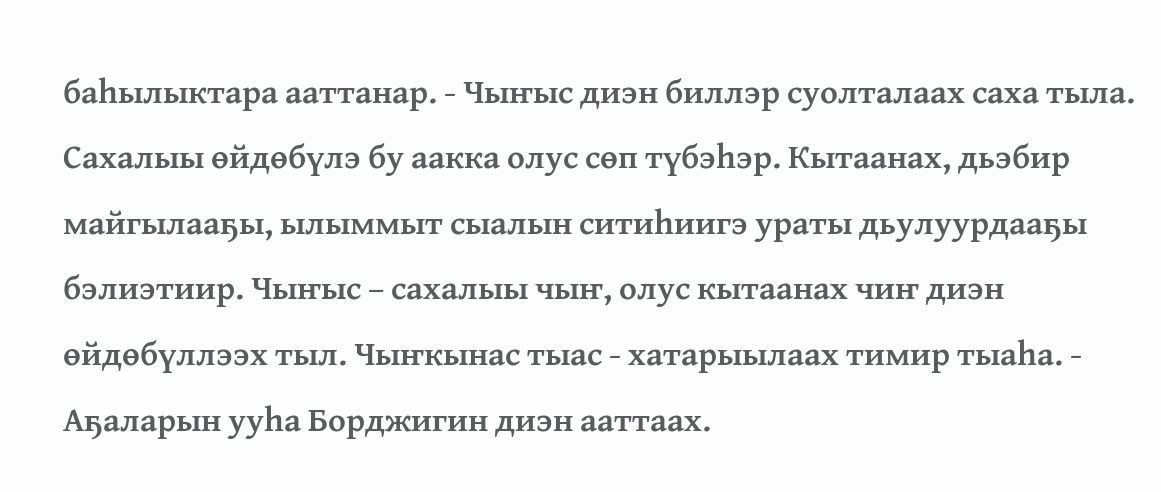баһылыктара ааттанар. - Чыҥыс диэн биллэр суолталаах саха тыла. Сахалыы өйдөбүлэ бу аакка олус сөп түбэһэр. Кытаанах, дьэбир майгылааҕы, ылыммыт сыалын ситиһиигэ ураты дьулуурдааҕы бэлиэтиир. Чыҥыс – сахалыы чыҥ, олус кытаанах чиҥ диэн өйдөбүллээх тыл. Чыҥкынас тыас - хатарыылаах тимир тыаһа. - Аҕаларын ууһа Борджигин диэн ааттаах.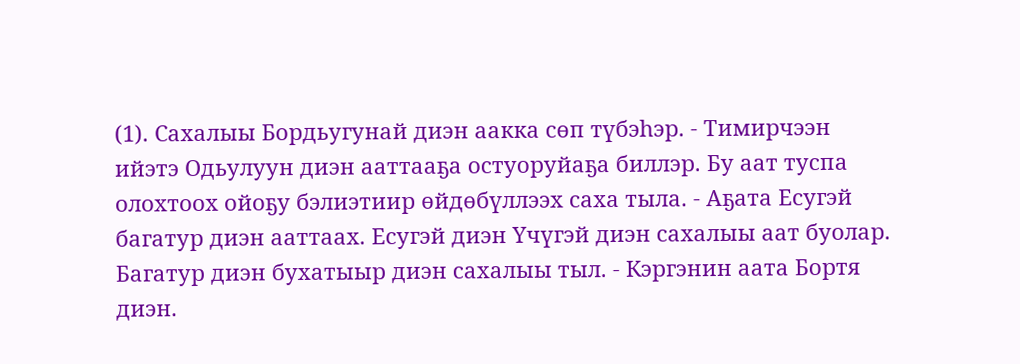(1). Сахалыы Бордьугунай диэн аакка сөп түбэһэр. - Тимирчээн ийэтэ Одьулуун диэн ааттааҕа остуоруйаҕа биллэр. Бу аат туспа олохтоох ойоҕу бэлиэтиир өйдөбүллээх саха тыла. - Аҕата Есугэй багатур диэн ааттаах. Есугэй диэн Үчүгэй диэн сахалыы аат буолар. Багатур диэн бухатыыр диэн сахалыы тыл. - Кэргэнин аата Бортя диэн.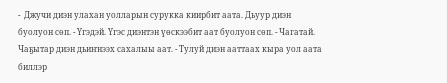-  Джучи диэн улахан уолларын сурукка киирбит аата. Дьуур диэн буолуон сөп. - Үгэдэй. Үгэс диэнтэн үөскээбит аат буолуон сөп. - Чагатай. Чаҕытар диэн дьиҥнээх сахалыы аат. - Тулуй диэн ааттаах кыра уол аата биллэр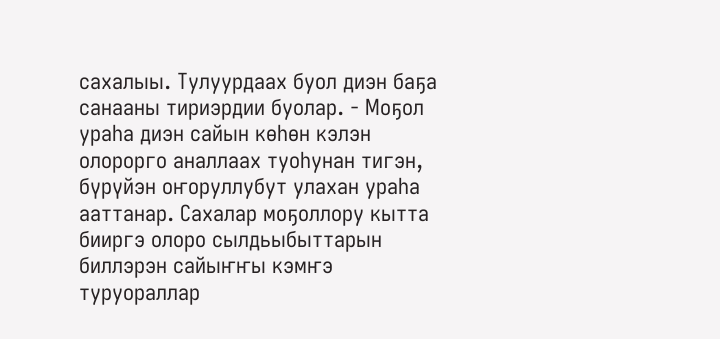сахалыы. Тулуурдаах буол диэн баҕа санааны тириэрдии буолар. - Моҕол ураһа диэн сайын көһөн кэлэн олорорго аналлаах туоһунан тигэн, бүрүйэн оҥоруллубут улахан ураһа ааттанар. Сахалар моҕоллору кытта бииргэ олоро сылдьыбыттарын биллэрэн сайыҥҥы кэмҥэ туруораллар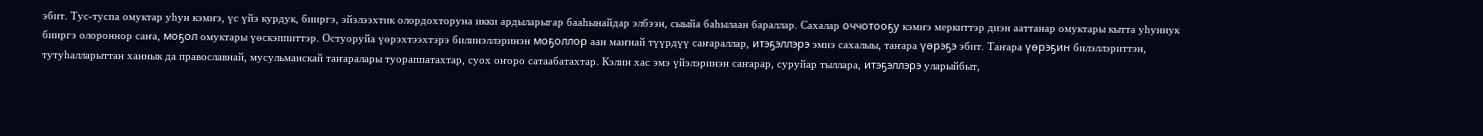эбит. Тус-туспа омуктар уһун кэмҥэ, үс үйэ курдук, бииргэ, эйэлээхтик олордохторуна икки ардыларыгар бааһынайдар элбээн, сыыйа баһылаан бараллар. Сахалар оччотооҕу кэмҥэ меркиттэр диэн ааттанар омуктары кытта уһуннук бииргэ олороннор саҥа, моҕол омуктары үөскэппиттэр. Остуоруйа үөрэхтээхтэрэ билинэллэринэн моҕоллор аан маҥнай түүрдүү саҥараллар, итэҕэллэрэ эмиэ сахалыы, таҥара үөрэҕэ эбит. Таҥара үөрэҕин билэллэриттэн, тутуһалларыттан ханнык да православнай, мусульманскай таҥаралары туораппатахтар, суох оҥоро сатаабатахтар. Кэлин хас эмэ үйэлэринэн саҥарар, суруйар тыллара, итэҕэллэрэ уларыйбыт,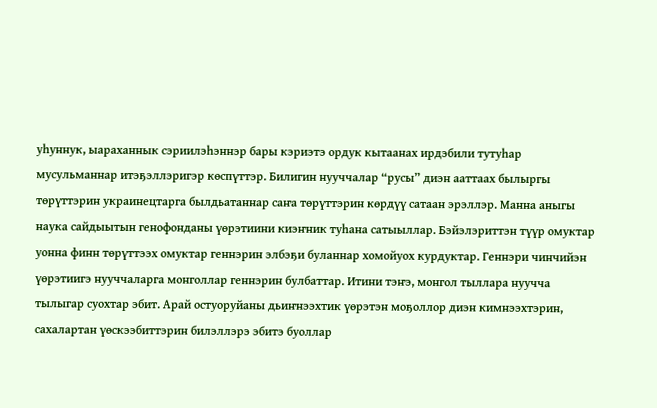уһуннук, ыараханнык сэриилэһэннэр бары кэриэтэ ордук кытаанах ирдэбили тутуһар мусульманнар итэҕэллэригэр көспүттэр. Билигин нууччалар “русы” диэн ааттаах былыргы төрүттэрин украинецтарга былдьатаннар саҥа төрүттэрин көрдүү сатаан эрэллэр. Манна аныгы наука сайдыытын генофонданы үөрэтиини киэҥник туһана сатыыллар. Бэйэлэриттэн түүр омуктар уонна финн төрүттээх омуктар геннэрин элбэҕи буланнар хомойуох курдуктар. Геннэри чинчийэн үөрэтиигэ нууччаларга монголлар геннэрин булбаттар. Итини тэҥэ, монгол тыллара нуучча тылыгар суохтар эбит. Арай остуоруйаны дьиҥнээхтик үөрэтэн моҕоллор диэн кимнээхтэрин, сахалартан үөскээбиттэрин билэллэрэ эбитэ буоллар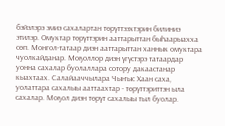бэйэлэрэ эмиэ сахалартан төрүттээхтэрин билиниэ этилэр. Омуктар төрүттэрин ааттарыттан быһаарыахха сөп. Монгол-татаар диэн ааттарыттан ханнык омуктара чуолкайданар. Моҕоллор диэн үгүстэрэ татаардар уонна сахалар буолаллара сотору дакаастанар кыахтаах. Салайааччылара Чыҥыс Хаан саха, уолаттара сахалыы ааттаахтар - төрүттэриттэн ыла сахалар. Моҕол диэн төрүт сахалыы тыл буолар.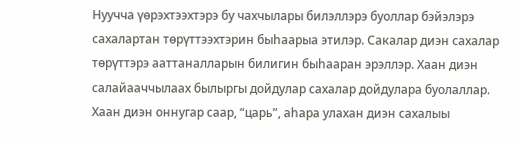Нуучча үөрэхтээхтэрэ бу чахчылары билэллэрэ буоллар бэйэлэрэ сахалартан төрүттээхтэрин быһаарыа этилэр. Сакалар диэн сахалар төрүттэрэ ааттаналларын билигин быһааран эрэллэр. Хаан диэн салайааччылаах былыргы дойдулар сахалар дойдулара буолаллар. Хаан диэн оннугар саар, “царь”, аһара улахан диэн сахалыы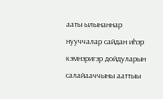ааты ылынаннар нууччалар сайдан иһэр кэмнэригэр дойдуларын салайааччыны ааттыы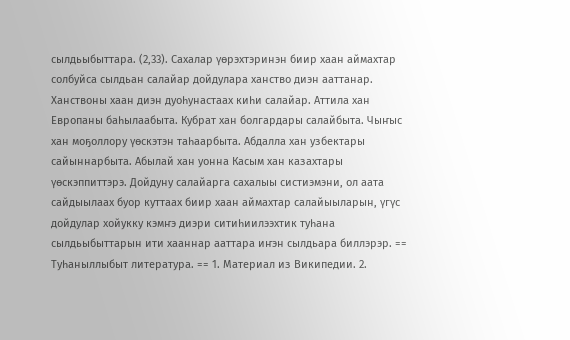сылдьыбыттара. (2,33). Сахалар үөрэхтэринэн биир хаан аймахтар солбуйса сылдьан салайар дойдулара ханство диэн ааттанар. Ханствоны хаан диэн дуоһунастаах киһи салайар. Аттила хан Европаны баһылаабыта. Кубрат хан болгардары салайбыта. Чыҥыс хан моҕоллору үөскэтэн таһаарбыта. Абдалла хан узбектары сайыннарбыта. Абылай хан уонна Касым хан казахтары үөскэппиттэрэ. Дойдуну салайарга сахалыы систиэмэни, ол аата сайдыылаах буор куттаах биир хаан аймахтар салайыыларын, үгүс дойдулар хойукку кэмҥэ диэри ситиһиилээхтик туһана сылдьыбыттарын ити хааннар ааттара иҥэн сылдьара биллэрэр. == Туһаныллыбыт литература. == 1. Материал из Википедии. 2.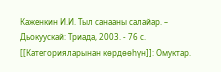Каженкин И.И. Тыл санааны салайар. – Дьокуускай: Триада, 2003. - 76 с. [[Категорияларынан көрдөөһүн]]: Омуктар.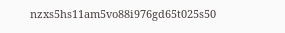nzxs5hs11am5vo88i976gd65t025s50